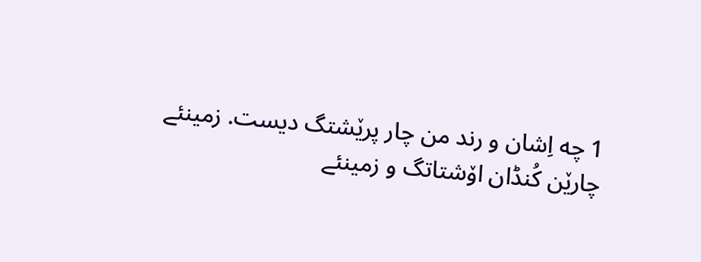1 چه اِشان و رند من چار پرێشتگ دیست. زمینئے چارێن کُنڈان اۆشتاتگ و زمینئے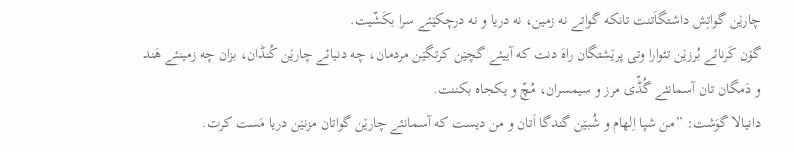چارێن گواتِش داشتگاَتنت تانکه گواتے نه زمین، نه دریا و نه درچکێئے سرا بکَشّیت.
گۆن کَرنائے بُرزێن تئوارا وتی پرێشتگان راهَ دنت که آییئے گچێن کرتگێن مردمان، چه دنیائے چارێن کُنڈان، بزان چه زمینئے هَند و دَمگان تان آسمانئے گُڈّی مرز و سیمسران، مُچّ و یکجاه بکننت.
دانیالا گوَشت: ”من شپا اِلهام و شُبێن گندگا اَتان و من دیست که آسمانئے چارێن گواتان مزنێن دریا مَست کرت.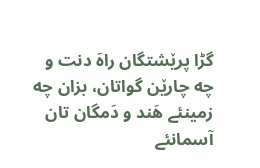گڑا پرێشتگان راهَ دنت و چه چارێن گواتان، بزان چه زمینئے هَند و دَمگان تان آسمانئے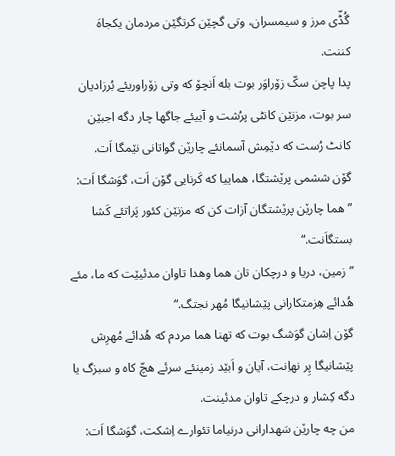گُڈّی مرز و سیمسران، وتی گچێن کرتگێن مردمان یکجاهَ کننت.
پدا پاچن سکّ زۆراوَر بوت بله اَنچۆ که وتی زۆراوریئے بُرزادیان سر بوت، مزنێن کانٹی پرُشت و آییئے جاگها چار دگه اجبێن کانٹ رُست که دێمِش آسمانئے چارێن گواتانی نێمگا اَت.
گۆن ششمی پرێشتگا، هماییا که کَرنایی گۆن اَت، گوَشگا اَت: ”هما چارێن پرێشتگان آزات کن که مزنێن کئور پَراتئے کَشا بستگاَنت.“
”زمین، دریا و درچکان تان هما وهدا تاوان مدئیێت که ما، مئے هُدائے هِزمتکارانی پێشانیگا مُهر نجتگ.“
گۆن اِشان گوَشگ بوت که تهنا هما مردم که هُدائے مُهرِش پێشانیگا پِر نهاِنت، آیان و اَبێد زمینئے سرئے هچّ کاه و سبزگ یا دگه کِشار و درچکے تاوان مدئینت.
من چه چارێن سَهدارانی درنیاما تئوارے اِشکت، گوَشگا اَت: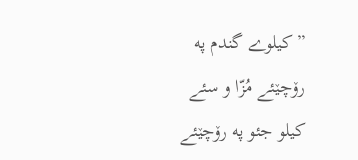”کیلوے گندم په رۆچێئے مُزّا و سئے کیلو جئو په رۆچێئے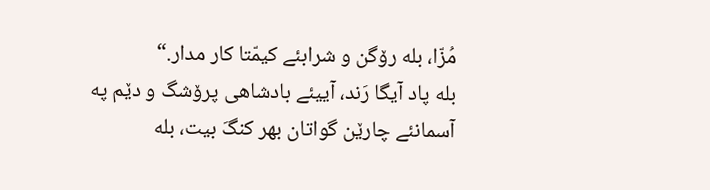مُزّا، بله رۆگن و شرابئے کیمّتا کار مدار.“
بله پاد آیگا رَند، آییئے بادشاهی پرۆشگ و دێم په آسمانئے چارێن گواتان بهر کنگَ بیت، بله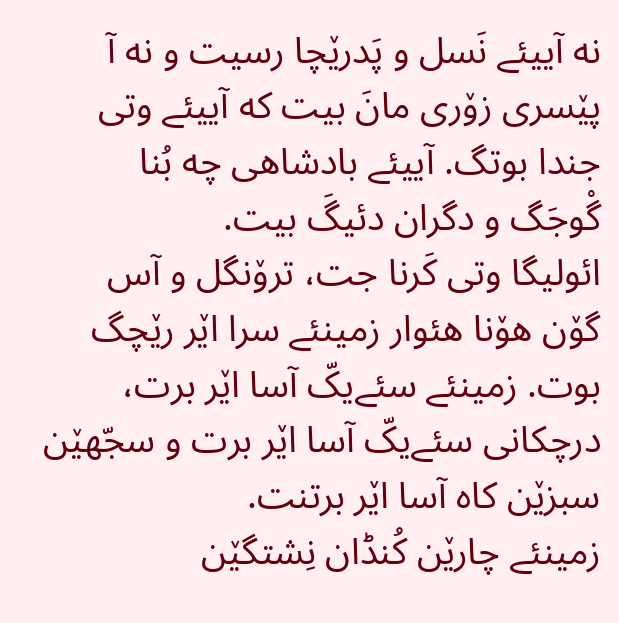نه آییئے نَسل و پَدرێچا رسیت و نه آ پێسری زۆری مانَ بیت که آییئے وتی جندا بوتگ. آییئے بادشاهی چه بُنا گْوجَگ و دگران دئیگَ بیت.
ائولیگا وتی کَرنا جت، ترۆنگل و آس گۆن هۆنا هئوار زمینئے سرا اێر رێچگ بوت. زمینئے سئےیکّ آسا اێر برت، درچکانی سئےیکّ آسا اێر برت و سجّهێن سبزێن کاه آسا اێر برتنت.
زمینئے چارێن کُنڈان نِشتگێن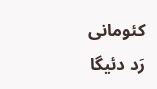کئومانی رَد دئیگا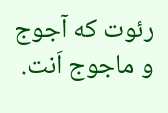رئوت که آجوج و ماجوج اَنت.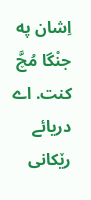اِشان په جنْگا مُچَّ کنت. اے دریائے رێکانی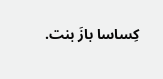کِساسا بازَ بنت.